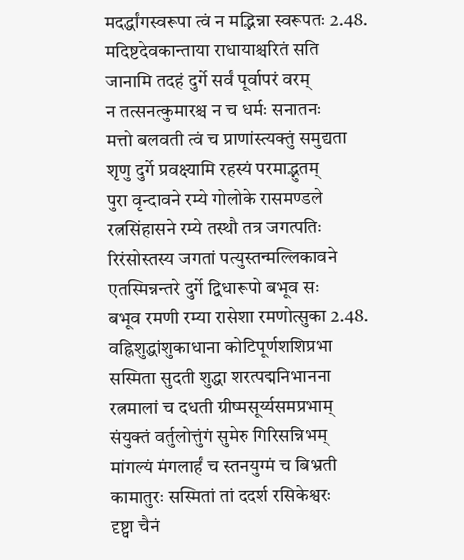मदर्द्धांगस्वरूपा त्वं न मद्भिन्ना स्वरूपतः 2.48.
मदिष्टदेवकान्ताया राधायाश्चरितं सति
जानामि तदहं दुर्गे सर्वं पूर्वापरं वरम्
न तत्सनत्कुमारश्च न च धर्मः सनातनः
मत्तो बलवती त्वं च प्राणांस्त्यक्तुं समुद्यता
शृणु दुर्गे प्रवक्ष्यामि रहस्यं परमाद्भुतम्
पुरा वृन्दावने रम्ये गोलोके रासमण्डले
रत्नसिंहासने रम्ये तस्थौ तत्र जगत्पतिः
रिरंसोस्तस्य जगतां पत्युस्तन्मल्लिकावने
एतस्मिन्नन्तरे दुर्गे द्विधारूपो बभूव सः
बभूव रमणी रम्या रासेशा रमणोत्सुका 2.48.
वह्निशुद्धांशुकाधाना कोटिपूर्णशशिप्रभा
सस्मिता सुदती शुद्धा शरत्पद्मनिभानना
रत्नमालां च दधती ग्रीष्मसूर्य्यसमप्रभाम्
संयुक्तं वर्तुलोत्तुंगं सुमेरु गिरिसन्निभम्
मांगल्यं मंगलार्हं च स्तनयुग्मं च बिभ्रती
कामातुरः सस्मितां तां ददर्श रसिकेश्वरः
दृष्ट्वा चैनं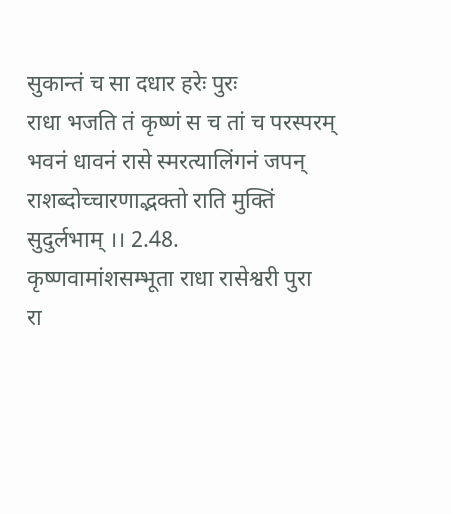सुकान्तं च सा दधार हरेः पुरः
राधा भजति तं कृष्णं स च तां च परस्परम्
भवनं धावनं रासे स्मरत्यालिंगनं जपन्
राशब्दोच्चारणाद्भक्तो राति मुक्तिं सुदुर्लभाम् ।। 2.48.
कृष्णवामांशसम्भूता राधा रासेश्वरी पुरा
रा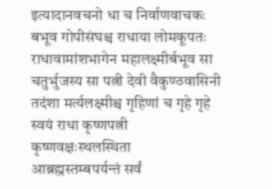इत्यादानवचनो धा च निर्वाणवाचकः
बभूव गोपीसंघश्च राधाया लोमकूपतः
राधावामांशभागेन महालक्ष्मीर्बभूव सा
चतुर्भुजस्य सा पत्नी देवी वैकुण्ठवासिनी
तदंशा मर्त्यलक्ष्मीश्च गृहिणां च गृहे गृहे
स्वयं राधा कृष्णपत्नी कृष्णवक्षःस्थलस्थिता
आब्रह्मस्तम्बपर्यन्तं सर्वं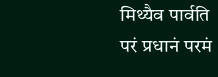मिथ्यैव पार्वति
परं प्रधानं परमं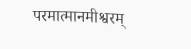परमात्मानमीश्वरम्